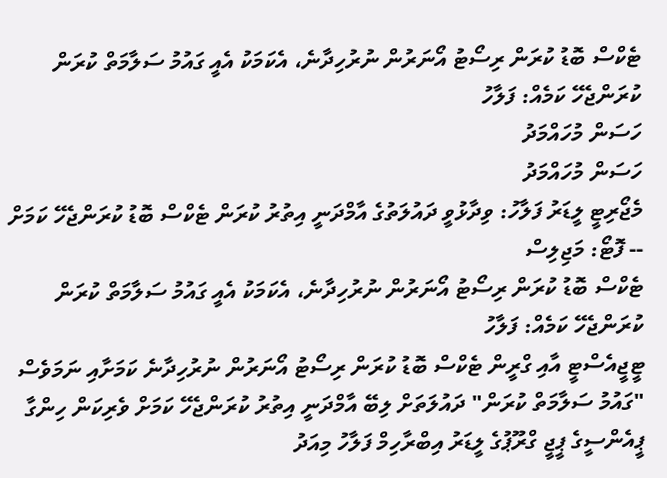ޓެކްސް ބޮޑު ކުރަން ރިސޯޓު އޯނަރުން ނުރުހިދާނެ، އެކަމަކު އެއީ ގައުމު ސަލާމަތް ކުރަން ކުރަންޖެހޭ ކަމެއް: ފަލާހު
ހަސަން މުހައްމަދު
ހަސަން މުހައްމަދު
މެޖޯރިޓީ ލީޑަރު ފަލާހު: ވިދާޅުވީ ދައުލަތުގެ އާމްދަނީ އިތުރު ކުރަން ޓެކްސް ބޮޑު ކުރަންޖެހޭ ކަމަށް -- ފޮޓޯ: މަޖިލިސް
ޓެކްސް ބޮޑު ކުރަން ރިސޯޓު އޯނަރުން ނުރުހިދާނެ، އެކަމަކު އެއީ ގައުމު ސަލާމަތް ކުރަން ކުރަންޖެހޭ ކަމެއް: ފަލާހު
ޓީޖީއެސްޓީ އާއި ގްރީން ޓެކްސް ބޮޑު ކުރަން ރިސޯޓު އޯނަރުން ނުރުހިދާނެ ކަމަށާއި ނަމަވެސް "ގައުމު ސަލާމަތް ކުރަން" ދައުލަތަށް ލިބޭ އާމްދަނީ އިތުރު ކުރަންޖެހޭ ކަމަށް ވެރިކަން ހިންގާ ޕީއެންސީގެ ޕީޖީ ގްރޫޕުގެ ލީޑަރު އިބްރާހިމް ފަލާހު މިއަދު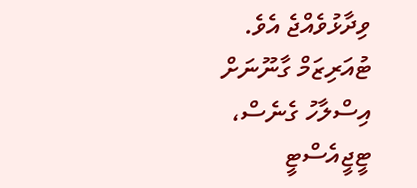ވިދާޅުވެއްޖެ އެވެ.
ޓުއަރިޒަމް ގާނޫނަށް އިސްލާހު ގެނެސް، ޓީޖީއެސްޓީ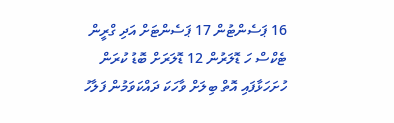16 ޕަސެންޓުން 17 ޕަސެންޓަށް އަދި ގްރީން ޓެކްސް ހަ ޑޮލަރުން 12 ޑޮލަރަށް ބޮޑު ކުރަން ހުށަހަޅާފައި އޮތް ބިލަށް ވާހަކަ ދައްކަވަމުން ފަލާހު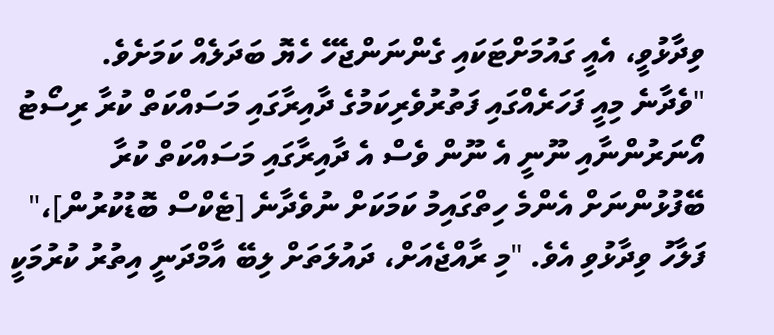ވިދާޅުވީ، އެއީ ގައުމަށްޓަކައި ގެންނަންޖެހޭ ހެޔޮ ބަދަލެއް ކަމަށެވެ.
"ވެދާނެ މިއީ ފަހަރެއްގައި ފަތުރުވެރިކަމުގެ ދާއިރާގައި މަސައްކަތް ކުރާ ރިސޯޓު އޯނަރުންނާއި ނޫނީ އެ ނޫން ވެސް އެ ދާއިރާގައި މަސައްކަތް ކުރާ ބޭފުޅުންނަށް އެންމެ ހިތްގައިމު ކަމަކަށް ނުވެދާނެ [ޓެކްސް ބޮޑުކުރުން]،" ފަލާހު ވިދާޅުވި އެވެ. "މި ރާއްޖެއަށް، ދައުލަތަށް ލިބޭ އާމްދަނީ އިތުރު ކުރުމަކީ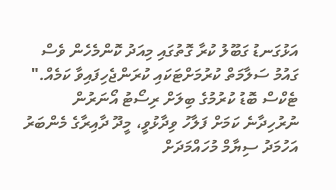އަޅުގަނޑު ގަބޫލު ކުރާ ގޮތުގައި މިއަދު ކޮންމެހެން ވެސް ގައުމު ސަލާމަތް ކުރުމަށްޓަކައި ކުރަންޖެހިފައިވާ ކަމެއް."
ޓެކްސް ބޮޑު ކުރުމުގެ ބިލަށް ރިސޯޓު އޯނަރުން ނުރުހިދާނެ ކަމަށް ފަލާހު ވިދާޅުވީ، މީދޫ ދާއިރާގެ މެންބަރު އަހުމަދު ސިޔާމް މުހައްމަދަށް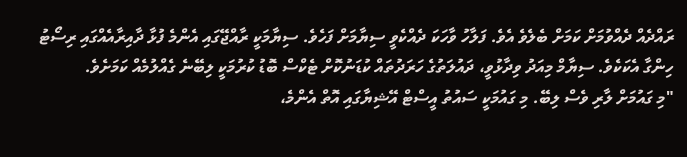ރައްދެއް ދެއްވުމަށް ކަމަށް ބެލެވެ އެވެ. ފަލާހު ވާހަކަ ދެއްކެވީ ސިޔާމަށް ފަހެވެ. ސިޔާމަކީ ރާއްޖޭގައި އެންމެ ފުޅާ ދާއިރާއެއްގައި ރިސޯޓު ހިންގާ އެކަކެވެ. ސިޔާމް މިއަދު ވިދާޅުވީ، ދައުލަތުގެ ހަރަދުތައް ކުޑަނުކޮށް ޓެކްސް ބޮޑު ކުރުމަކީ ލިބޭނެ ގެއްލުމެއް ކަމަށެވެ.
"މި ގައުމަށް ލާރި ވެސް ލިބޭ. މި ގައުމަކީ ސައުތު އީސްޓް އޭޝިޔާގައި އޮތް އެންމެ،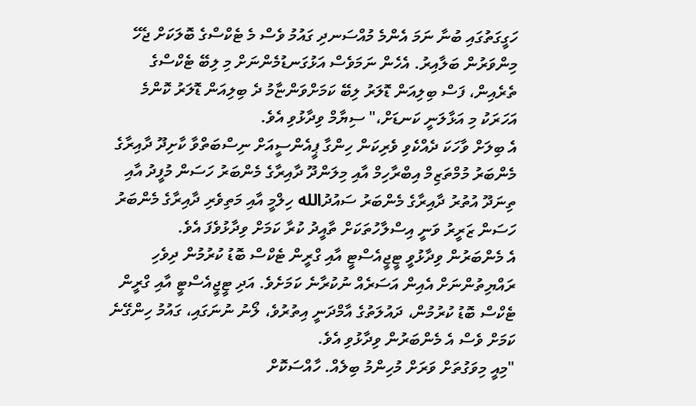ހަގީގަތުގައި ބުނާ ނަމަ އެންމެ މުއްސަނދި ގައުމު ވެސް މެ ޓެކްސްގެ ބޮލަކަށް ޖެހޭ މިންވަރުން ބަލާއިރު. އެހެން ނަމަވެސް އަޅުގަނޑުމެންނަށް މި ލިބޭ ޓެކްސްގެ ތެރެއިން، ފަސް ބިލިއަން ޑޮލަރު ލިބޭ ކަމަށްވަންޏާމު ދެ ބިލިއަން ޑޮލަރު ކޮންމެ އަހަރަކު މި އަޅާލަނީ ކަނޑަށް،" ސިޔާމް ވިދާޅުވި އެވެ.
އެ ބިލަށް ވާހަކަ ދެއްކެވި ވެރިކަން ހިންގާ ޕީއެންސީއަށް ނިސްބަތްވާ ކާށިދޫ ދާއިރާގެ މެންބަރު މުމްތަޒިމް އިބްރާހިމް އާއި މިލަންދޫ ދާއިރާގެ މެންބަރު ހަސަން މުފީދު އާއި ތިނަދޫ އުތުރު ދާއިރާގެ މެންބަރު ސައުދުالله ހިލްމީ އާއި މަތިވެރި ދާއިރާގެ މެންބަރު ހަސަން ޒަރީރު ވަނީ އިސްލާހުތަކަށް ތާއީދު ކުރާ ކަމަށް ވިދާޅުވެފަ އެވެ.
އެ މެންބަރުން ވިދާޅުވީ ޓީޖީއެސްޓީ އާއި ގްރީން ޓެކްސް ބޮޑު ކުރުމުން ދިވެހި ރައްޔިތުންނަށް އެއިން އަސަރެއް ނުކުރާނެ ކަމަށެވެ. އަދި ޓީޖީއެސްޓީ އާއި ގްރީން ޓެކްސް ބޮޑު ކުރުމުން، ދައުލަތުގެ އާމްދަނީ އިތުރުވެ، ލޯނު ނުނަގައި، ގައުމު ހިންގޭނެ ކަމަށް ވެސް އެ މެންބަރުން ވިދާޅުވި އެވެ.
"މިއީ މިވަގުތަށް ވަރަށް މުހިންމު ބިލެއް. ހާއްސަކޮށް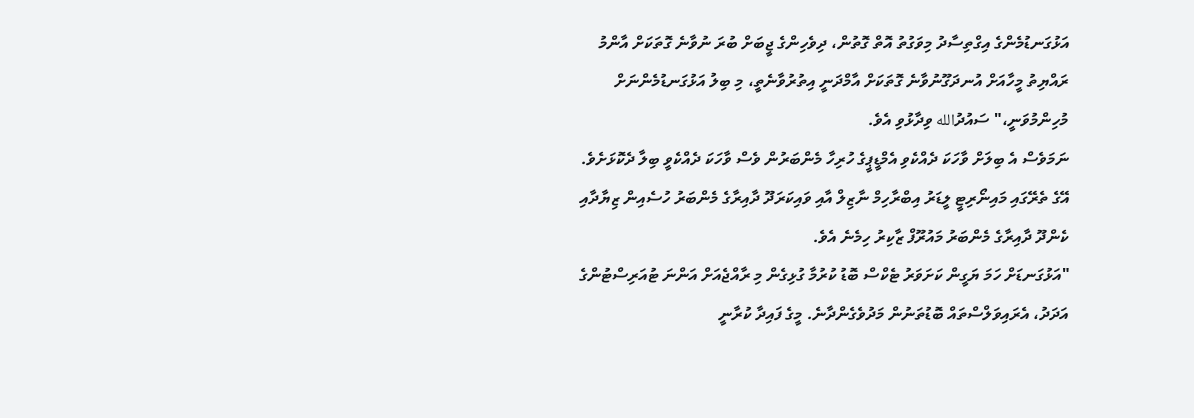އަޅުގަނޑުމެންގެ އިގްތިސާދު މިވަގުތު އޮތް ގޮތުން، ދިވެހިންގެ ޖީބަށް ބުރަ ނުވާނެ ގޮތަކަށް އާންމު ރައްޔިތު މީހާއަށް އުނދަގޫނުވާނެ ގޮތަކަށް އާމްދަނީ އިތުރުވާނެތީ، މި ބިލު އަޅުގަނޑުމެންނަށް މުހިންމުވަނީ،" ސައުދުالله ވިދާޅުވި އެވެ.
ނަމަވެސް އެ ބިލަށް ވާހަކަ ދެއްކެވި އެމްޑީޕީގެ ހުރިހާ މެންބަރުން ވެސް ވާހަކަ ދެއްކެވީ ބިލާ ދެކޮޅަށެވެ. އޭގެ ތެރޭގައި މައިނޯރިޓީ ލީޑަރު އިބްރާހިމް ނާޒިލް އާއި ވައިކަރަދޫ ދާއިރާގެ މެންބަރު ހުސެއިން ޒިޔާދާއި ކެންދޫ ދާއިރާގެ މެންބަރު މައުރޫފް ޒާކިރު ހިމެނެ އެވެ.
"އަޅުގަނޑަށް ހަމަ ޔަގީން ކަށަވަރު ޓެކްސް ބޮޑު ކުރުމާ ގުޅިގެން މި ރާއްޖެއަށް އަންނަ ޓުއަރިސްޓުންގެ އަދަދު، އެރައިވަލްސްތައް ބޮޑުތަނުން މަދުވެގެންދާނެ. މީގެ ފައިދާ ކުރާނީ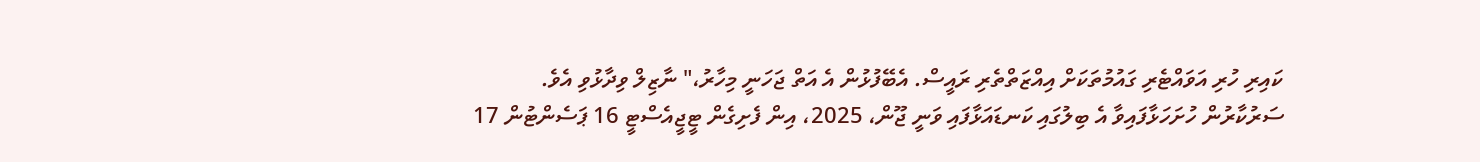ކައިރި ހުރި އަވައްޓެރި ގައުމުތަކަށް އިއްޒަތްތެރި ރައީސް. އެބޭފުޅުން އެ އަތް ޖަހަނީ މިހާރު،" ނާޒިލް ވިދާޅުވި އެވެ.
ސަރުކާރުން ހުށަހަޅާފައިވާ އެ ބިލުގައި ކަނޑައަޅާފައި ވަނީ ޖޫން، 2025، އިން ފެށިގެން ޓީޖީއެސްޓީ 16 ޕަސެންޓުން 17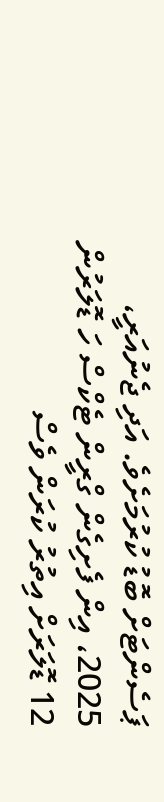ޕަސެންޓަށް ބޮޑު ކުރުމަށެވެ. އަދި ޖެނުއަރީ، 2025، އިން ފެށިގެން ގްރީން ޓެކްސް ހަ ޑޮލަރުން 12 ޑޮލަރަށް އިތުރު ކުރަން ވެސް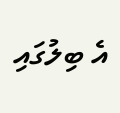އެ ބިލުގައި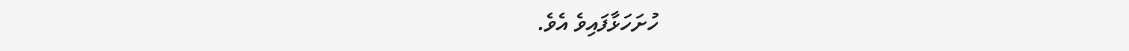ހުށަހަޅާފައިވެ އެވެ.